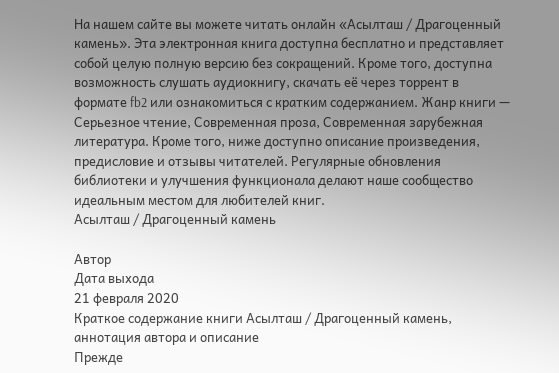На нашем сайте вы можете читать онлайн «Асылташ / Драгоценный камень». Эта электронная книга доступна бесплатно и представляет собой целую полную версию без сокращений. Кроме того, доступна возможность слушать аудиокнигу, скачать её через торрент в формате fb2 или ознакомиться с кратким содержанием. Жанр книги — Серьезное чтение, Современная проза, Современная зарубежная литература. Кроме того, ниже доступно описание произведения, предисловие и отзывы читателей. Регулярные обновления библиотеки и улучшения функционала делают наше сообщество идеальным местом для любителей книг.
Асылташ / Драгоценный камень

Автор
Дата выхода
21 февраля 2020
Краткое содержание книги Асылташ / Драгоценный камень, аннотация автора и описание
Прежде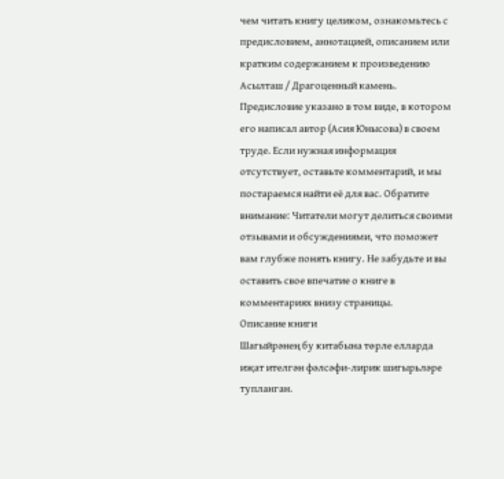чем читать книгу целиком, ознакомьтесь с предисловием, аннотацией, описанием или кратким содержанием к произведению Асылташ / Драгоценный камень. Предисловие указано в том виде, в котором его написал автор (Асия Юнысова) в своем труде. Если нужная информация отсутствует, оставьте комментарий, и мы постараемся найти её для вас. Обратите внимание: Читатели могут делиться своими отзывами и обсуждениями, что поможет вам глубже понять книгу. Не забудьте и вы оставить свое впечатие о книге в комментариях внизу страницы.
Описание книги
Шагыйрәнең бу китабына төрле елларда иҗат ителгән фәлсәфи-лирик шигырьләре тупланган.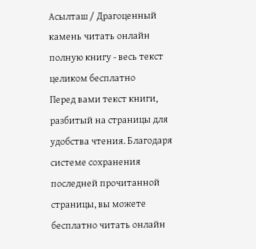Асылташ / Драгоценный камень читать онлайн полную книгу - весь текст целиком бесплатно
Перед вами текст книги, разбитый на страницы для удобства чтения. Благодаря системе сохранения последней прочитанной страницы, вы можете бесплатно читать онлайн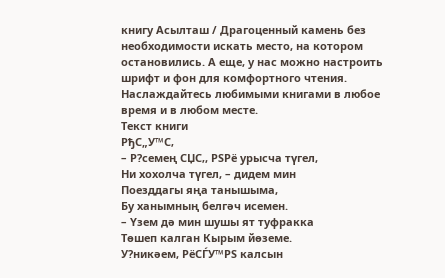книгу Асылташ / Драгоценный камень без необходимости искать место, на котором остановились. А еще, у нас можно настроить шрифт и фон для комфортного чтения. Наслаждайтесь любимыми книгами в любое время и в любом месте.
Текст книги
РђС„У™С‚
– Р?семең СЏС‚, РЅРё урысча түгел,
Ни хохолча түгел, – дидем мин
Поезддагы яңа танышыма,
Бу ханымның белгәч исемен.
– Үзем дә мин шушы ят туфракка
Төшеп калган Кырым йөземе.
У?никәем, РёСЃУ™РЅ калсын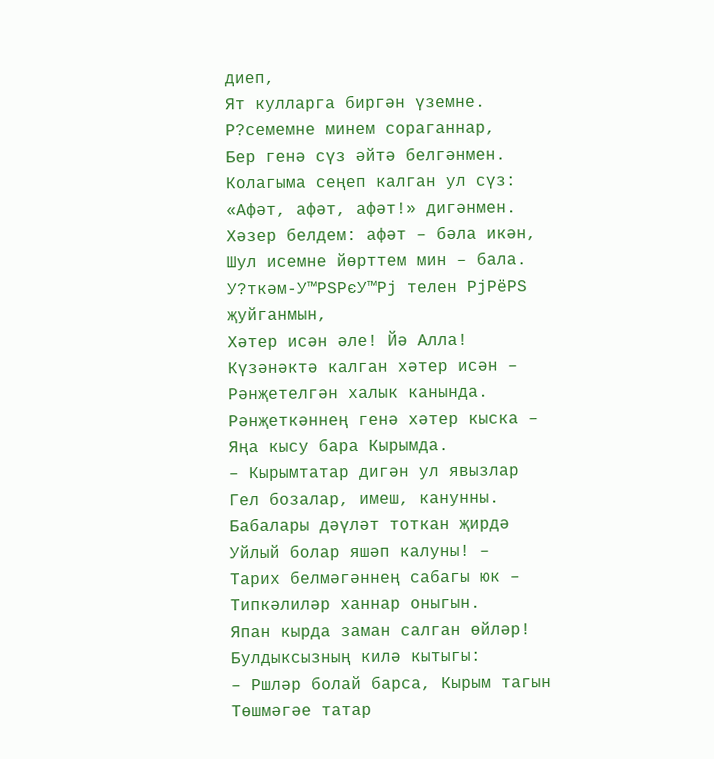диеп,
Ят кулларга биргән үземне.
Р?семемне минем сораганнар,
Бер генә сүз әйтә белгәнмен.
Колагыма сеңеп калган ул сүз:
«Афәт, афәт, афәт!» дигәнмен.
Хәзер белдем: афәт – бәла икән,
Шул исемне йөрттем мин – бала.
У?ткәм-У™РЅРєУ™Рј телен РјРёРЅ җуйганмын,
Хәтер исән әле! Йә Алла!
Күзәнәктә калган хәтер исән –
Рәнҗетелгән халык канында.
Рәнҗеткәннең генә хәтер кыска –
Яңа кысу бара Кырымда.
– Кырымтатар дигән ул явызлар
Гел бозалар, имеш, канунны.
Бабалары дәүләт тоткан җирдә
Уйлый болар яшәп калуны! –
Тарих белмәгәннең сабагы юк –
Типкәлиләр ханнар оныгын.
Япан кырда заман салган өйләр!
Булдыксызның килә кытыгы:
– Ршләр болай барса, Кырым тагын
Төшмәгәе татар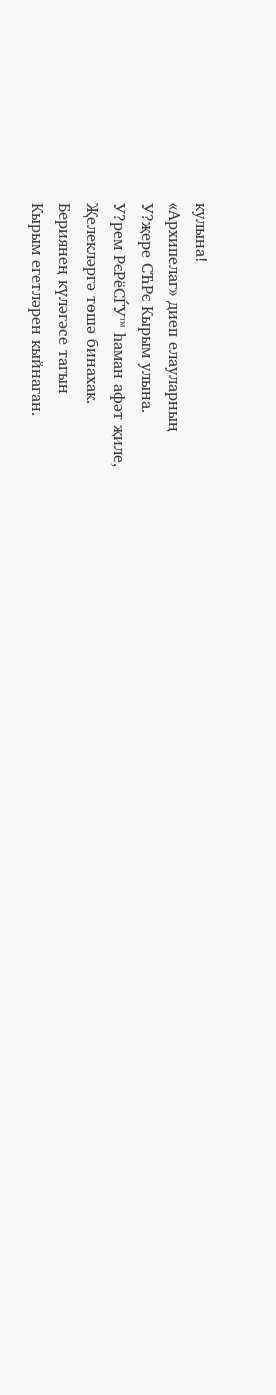кулына!
«Архипелаг» диеп елауларның
У?җере СЋРє Кырым улына.
У?рем РєРёСЃУ™ һаман афәт җиле,
Җелекләргә төшә бинахак.
Бериянең күләгәсе тагын
Кырым егетләрен кыйнаган.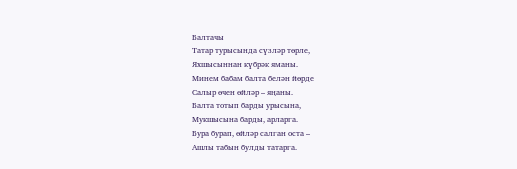Балтачы
Татар турысында сүзләр төрле,
Яхшысыннан күбрәк яманы.
Минем бабам балта белән йөрде
Салыр өчен өйләр – яңаны.
Балта тотып барды урысына,
Мукшысына барды, арларга.
Бура бурап, өйләр салган оста –
Ашлы табын булды татарга.